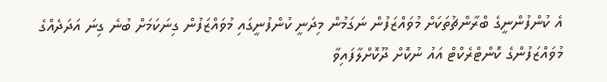އެ ކުންފުންނީގެ ބްރާންޗުތަކަށް މުވައްޒަފުން ނަގަމުން މިދަނީ ކުންފުނީގައި މުވައްޒަފުން ގިނަކަމަށް ބުނެ ގިނަ އަދަދެއްގެ މުވައްޒަފުންގެ ކޮންޓްރެކްޓް އައު ނުކޮށް ދޫކޮށްލާފައިވާ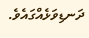ދަނޑިވަޅެއްގައެވެ.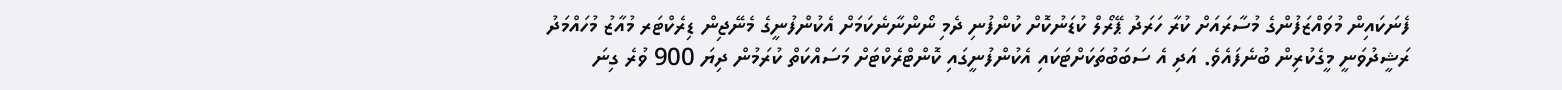ފެނަކައިން މުވައްޒަފުންގެ މުސާރައަށް ކުރާ ހަރަދު ޕޭރޯލް ކުޑަނުކޮށް ކުންފުނި ދެމި ނޯންނާނެކަމަށް އެކުންފުނީގެ މެނޭޖިން ޑިރެކްޓަރ މުއާޒު މުހައްމަދު ރަޝީދުވަނީ މީގެކުރިން ބުނެފައެވެ. އަދި އެ ސަބަބުތަކަށްޓަކައި އެކުންފުނީގައި ކޮންޓްރެކްޓަށް މަސައްކަތް ކުރަމުން ދިޔަ 900 ވުރެ ގިނަ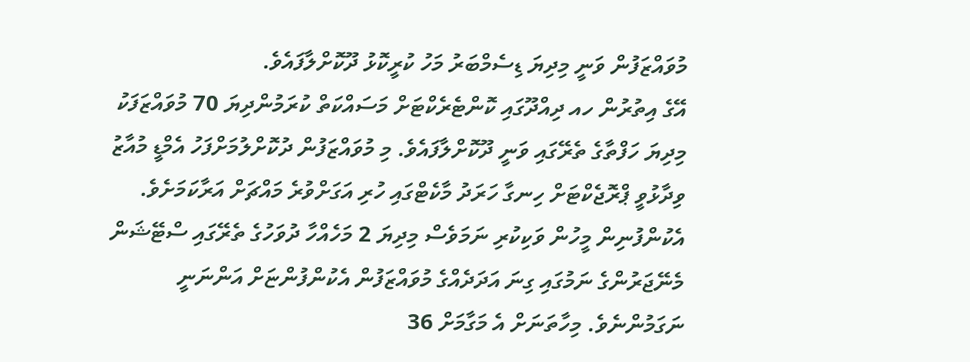މުވައްޒަފުން ވަނީ މިދިޔަ ޑިސެމްބަރު މަހު ކުރީކޮޅު ދޫކޮށްލާފައެވެ.
އޭގެ އިތުރުން ހއ ދިއްދޫގައި ކޮންޓެރެކްޓަށް މަސައްކަތް ކުރަމުންދިޔަ 70 މުވައްޒަފަކު މިދިޔަ ހަފްތާގެ ތެރޭގައި ވަނީ ދޫކޮށްލާފައެވެ. މި މުވައްޒަފުން ދުކޮށްލުމަށްފަހު އެމްޑީ މުއާޒު ވިދާޅުވީ ޕްރޮޖެކްޓަށް ހިނގާ ހަރަދު މާކެޓްގައި ހުރި އަގަށްވުރެ މައްޗަށް އަރާކަމަށެވެ.
އެކުންފުނިން މީހުން ވަކިކުރި ނަމަވެސް މިދިޔަ 2 މަހެއްހާ ދުވަހުގެ ތެރޭގައި ސްޓޭޝަން މެނޭޖަރުންގެ ނަމުގައި ގިނަ އަދަދެއްގެ މުވައްޒަފުން އެކުންފުންޏަށް އަންނަނީ ނަގަމުންނެވެ. މިހާތަނަށް އެ މަގާމަށް 36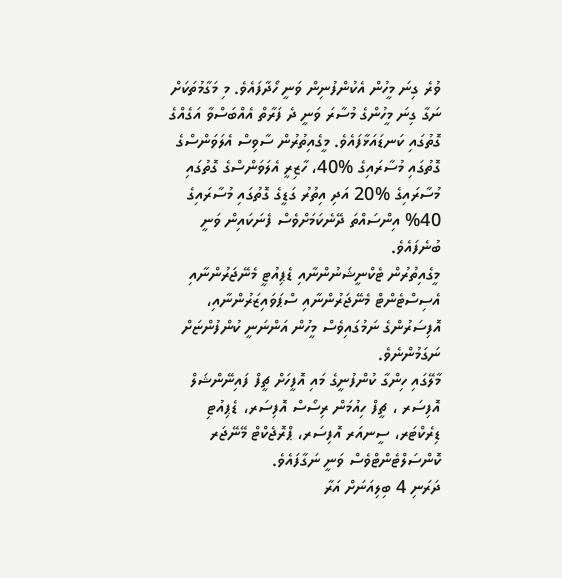ވުރެ ގިނަ މީހުން އެކުންފުނިން ވަނީ ހޯދާފައެވެ. މި މަގާމުތަކަށް ނަގާ ގިނަ މީހުންގެ މުސާރަ ވަނީ ދެ ފަރާތް އެއްބަސްވާ އަގެއްގެ ގޮތުގައި ކަނޑައަޅާފައެވެ. މީގެއިތުރުން ސާވިސް އެލަވަންސްގެ ގޮތުގައި މުސާރައިގެ %40، ހާޒިރީ އެލަވަންސްގެ ގޮތުގައި މުސާރައިގެ %20 އަދި އިތުރު ގަޑީގެ ގޮތުގައި މުސާރައިގެ 40% އިންސައްތަ ދޭނެކަމަށްވެސް ފެނަކައިން ވަނީ ބުނެފައެވެ.
މީގެއިތުރުން ޓެކްނީޝަނުންނާއި ޑެޕިއުޓީ މެނޭޖަރުންނާއި އެސިސްޓެންޓް މެނޭޖަރުންނާއި ސްޕަވައިޒަރުންނާއި، އޮފިސަރުންގެ ނަމުގައިވެސް މީހުން އަންނަނީ ކުންފުންޏަށް ނަގަމުންނެވެ.
މާލޭގައި ހިންގާ ކުންފުނީގެ މައި އޮފީހަށް ޗީފް ފައިނޭންޝަލް އޮފިސަރ ، ޗީފް ހިއުމަން ރިސޯސް އޮފިސަރ، ޑެޕިއުޓި ޑިރެކްޓަރ، ސީނއަރ އޮފިސަރ، ޕްރޮޖެކްޓް މޭނޭޖަރ ކޮންސަލްޓެންޓްވެސް ވަނީ ނަގާފައެވެ.
ދަރަނި 4 ބިލިއަނަށް އަރާ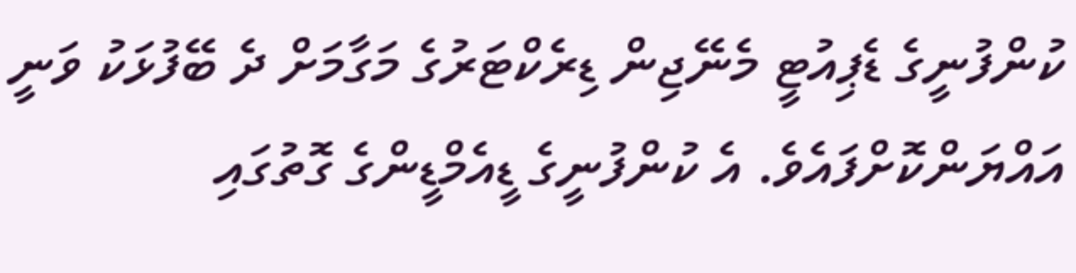ކުންފުނީގެ ޑެޕިއުޓީ މެނޭޖިން ޑިރެކްޓަރުގެ މަގާމަށް ދެ ބޭފުޅަކު ވަނީ އައްޔަންކޮށްފައެވެ. އެ ކުންފުނީގެ ޑީއެމްޑީންގެ ގޮތުގައި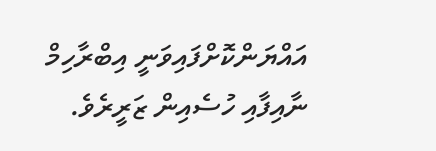އައްޔަންކޮށްފައިވަނީ އިބްރާހިމް ނާއިފާއި ހުސެއިން ޒަރީރެވެ.